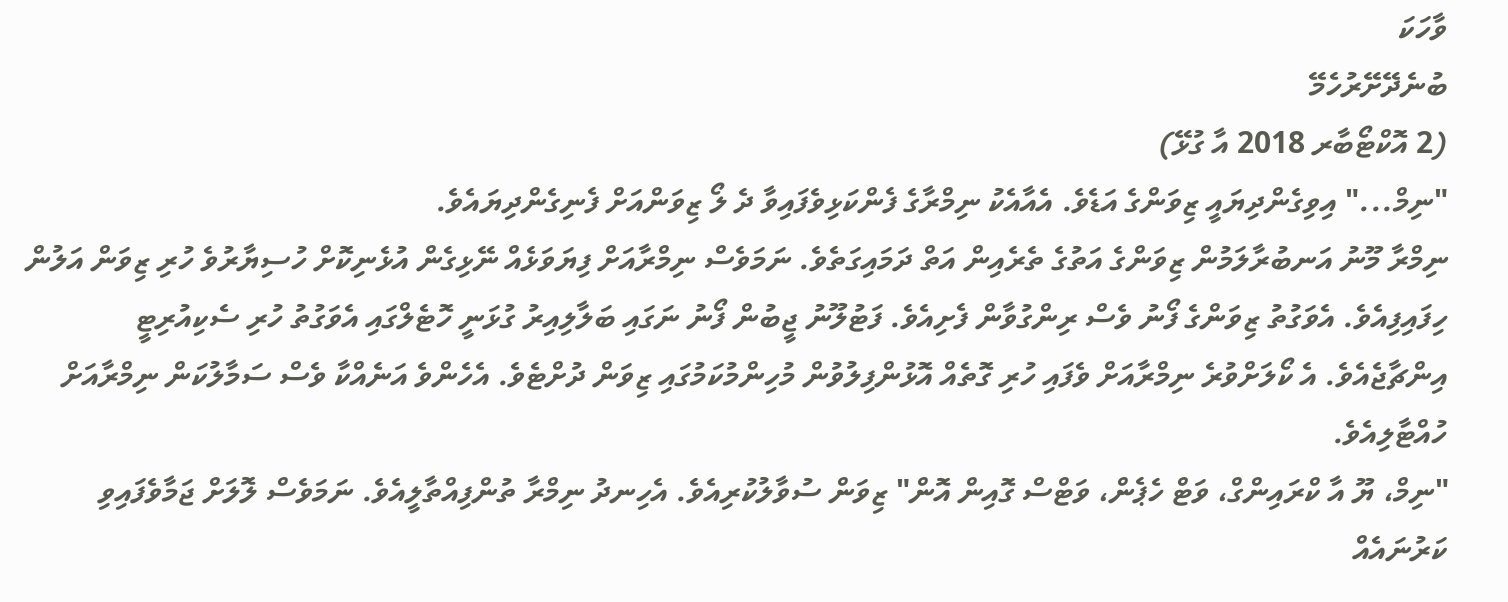ވާހަކަ
ބުނެދޭށޭރުހެމޭ
(2 އޮކްޓޯބާރ 2018 އާ ގުޅޭ)
"ނިމް..." އިވިގެންދިޔައީ ޒިވަންގެ އަޑެވެ. އެއާއެކު ނިމްރާގެ ފެންކަޅިވެފައިވާ ދެ ލޯ ޒިވަންއަށް ފެނިގެންދިޔައެވެ.
ނިމްރާ މޫނު އަނބުރާލަމުން ޒިވަންގެ އަތުގެ ތެރެއިން އަތް ދަމައިގަތެވެ. ނަމަވެސް ނިމްރާއަށް ފިޔަވަޅެއް ނޭޅިގެން އުޅެނިކޮށް ހުސިޔާރުވެ ހުރި ޒިވަން އަލުން ހިފައިފިއެވެ. އެވަގުތު ޒިވަންގެ ފޯނު ވެސް ރިންގުވާން ފެށިއެވެ. ފަޓުލޫނު ޖީބުން ފޯނު ނަގައި ބަލާލިއިރު ގުޅަނީ ހޮޓެލްގައި އެވަގުތު ހުރި ސެކިއުރިޓީ އިންޗާޖެއެވެ. އެ ކޯލަށްވުރެ ނިމްރާއަށް ވެފައި ހުރި ގޮތެއް އޮޅުންފިލުވުން މުހިންމުކަމުގައި ޒިވަން ދުށްޓެވެ. އެހެންވެ އަނެއްކާ ވެސް ސަމާލުކަން ނިމްރާއަށް ހުއްޓާލިއެވެ.
"ނިމް، ޔޫ އާ ކްރައިންގް، ވަޓް ހެޕެން، ވަޓްސް ގޮއިން އޮން" ޒިވަން ސުވާލުކުރިއެވެ. އެހިނދު ނިމްރާ ތުންފިއްތާލީއެވެ. ނަމަވެސް ލޮލަށް ޖަމާވެފައިވި ކަރުނައެއް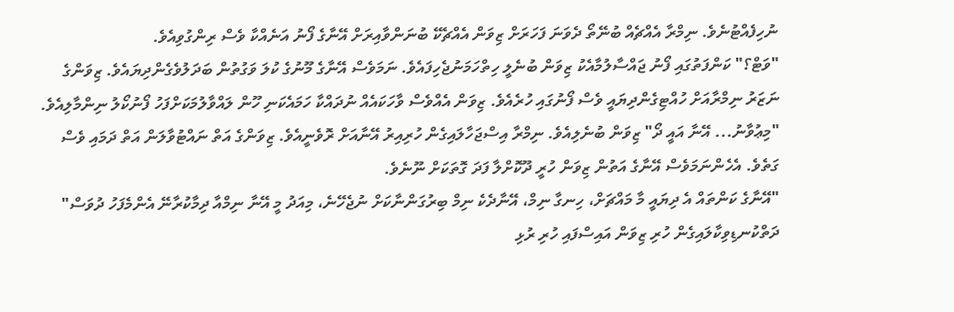ނުހިފެއްޓުނެވެ. ނިމްރާ އެއްޗެއް ބުނޭތޯ ދެވަނަ ފަހަރަށް ޒިވަން އެއްޗެކޭ ބުނަންވާއިރަށް އޭނާގެ ފޯނު އަނެއްކާ ވެސް ރިންގުވިއެވެ.
"ވަޓް؟" ކަންފަތުގައި ފޯނު ޖައްސާލުމާއެކު ޒިވަން ބުނެލީ ހިތްހަމަނުޖެހިފައެވެ. ނަމަވެސް އޭނާގެ މޫނުގެ ކުލަ ވަގުތުން ބަދަލުވެގެންދިޔައެވެ. ޒިވަންގެ ނަޒަރު ނިމްރާއަށް ހުއްޓިގެންދިޔައީ ވެސް ފޯނުގައި ހުރެއެވެ. ޒިވަން އެއްވެސް ވާހަކައެއް ނުދައްކާ ހަމައެކަނި ހޫން ލައްވާލުމަކަށްފަހު ފޯނުކޯލު ނިންމާލިއެވެ.
"މިޢުވާނު... އޭނާ އައީ ދޯ" ޒިވަން ބުނެލިއެވެ. ނިމްރާ އިސްޖަހާލައިގެން ހުރިއިރު އޭނާއަށް ރޮވެނީއެވެ. ޒިވަންގެ އަތް ނައްޓުވާލަން އަތް ދަމައި ވެސް ގަތެވެ. އެހެންނަމަވެސް އޭނާގެ އަތުން ޒިވަން ހުރީ ދޫކޮށްލާ ފަދަ ގޮތަކަށް ނޫނެވެ.
"އޭނާގެ ކަންތައް އެ ދިޔައީ މާ މައްޗަށް، ހިނގާ ނިމް، އޭނާދެކެ ނިމް ބިރުގަންނާކަށް ނުޖެހޭނެ، މިއަދު މީ އޭނާ ނިމްއާ ދިމާކުރާނޭ އެންމެފަހު ދުވަސް" ދަތްކުނޑިވިކާލައިގެން ހުރި ޒިވަން އައިސްފައި ހުރި ރުޅި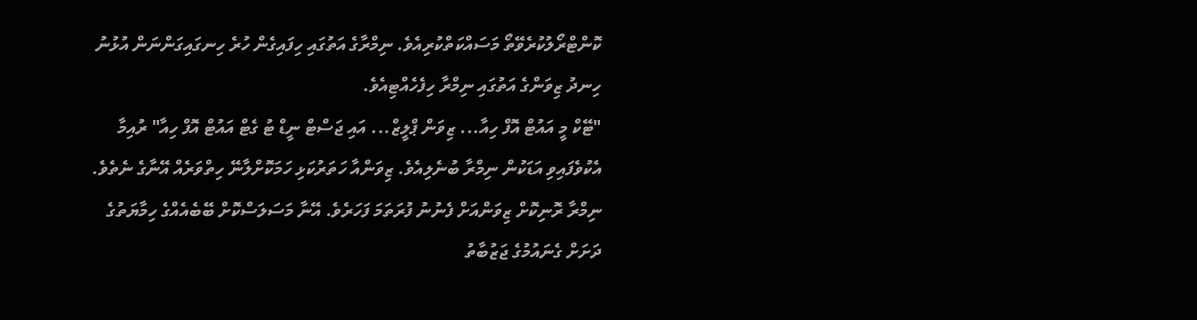ކޮންޓްރޯލުކުރެވޭތޯ މަސައްކަތްކުރިއެވެ. ނިމްރާގެ އަތުގައި ހިފައިގެން ހުރެ ހިނގައިގަންނަން އުޅުނު ހިނދު ޒިވަންގެ އަތުގައި ނިމްރާ ހިފެހެއްޓިއެވެ.
"ޓޭކް މީ އައުޓް އޮފް ހިއާ... ޒިވަން ޕްލީޒް... އައި ޖަސްޓް ނީޑް ޓު ގެޓް އައުޓް އޮފް ހިއާ" ރުއިމާ އެކުވެފައިވި އަޑަކުން ނިމްރާ ބުނެލިއެވެ. ޒިވަންއާ ހަތަރުކަޅި ހަމަކޮށްލާނޭ ހިތްވަރެއް އޭނާގެ ނެތެވެ. ނިމްރާ ރޮނިކޮށް ޒިވަންއަށް ފެނުނު ފުރަތަމަ ފަހަރެވެ. އޭނާ މަސަލަސްކޮށް ބޭބެއެއްގެ ހިމާޔަތުގެ ދަށަށް ގެނައުމުގެ ޖަޒުބާތު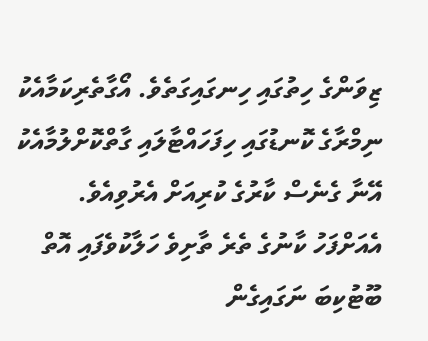ޒިވަންގެ ހިތުގައި ހިނގައިގަތެވެ. އޯގާތެރިކަމާއެކު ނިމްރާގެ ކޮނޑުގައި ހިފަހައްޓާލައި ގާތްކޮށްލުމާއެކު އޭނާ ގެނެސް ކާރުގެ ކުރިއަށް އެރުވިއެވެ. އެއަށްފަހު ކާނުގެ ތެރެ ތާށިވެ ހަލާކުވެފައި އޮތް ބޫޓުކިބަ ނަގައިގެން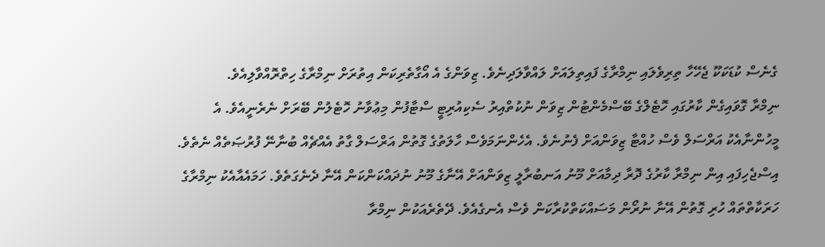ގެނެސް ކުޑަކަކޫ ޖެހޭހާ ތިރިވެލައި ނިމްރާގެ ފައިތިލައަށް ލައްވާލަދިނެވެ. ޒިވަންގެ އެ އޯގާތެރިކަން އިތުރަށް ނިމްރާގެ ހިތްރޮއްވާލިއެވެ.
ނިމްރާ ގޮވައިގެން ކާރުގައި ހޮޓެލްގެ ބޭސްމެންޓުން ޒިވަން ނުކުތްއިރު ސެކިއުރިޓީ ސްޓާފުން މިޢުވާނު ހޮޓެލުން ބޭރަށް ނެރެނީއެވެ. އެ މީހުންނާއެކު އަރްސަލް ވެސް ހުއްޓާ ޒިވަންއަށް ފެނުނެވެ. އެހެންނަމަވެސް ހާލަތުގެ ގޮތުން އަރްސަލް ގާތު އެއްޗެއް ބުނާނޭ ފުރުޞަތެއް ނެތެވެ. އިސްޖެހިފައި އިން ނިމްރާ ކާރުގެ ދޮރާ ދިމާއަށް މޫނު އަނބުރާލީ ޒިވަންއަށް އޭނާގެ މޫނު ނުދައްކަންކަން އޭނާ ދެނެގަތެވެ. ހަމައެއާއެކު ނިމްރާގެ ހަރަކާތްތައް ހުރި ގޮތުން އޭނާ ނުރޯން މަސައްކަތްކުރާކަން ވެސް އެނގެއެވެ. ދޭތެރެއަކުން ނިމްރާ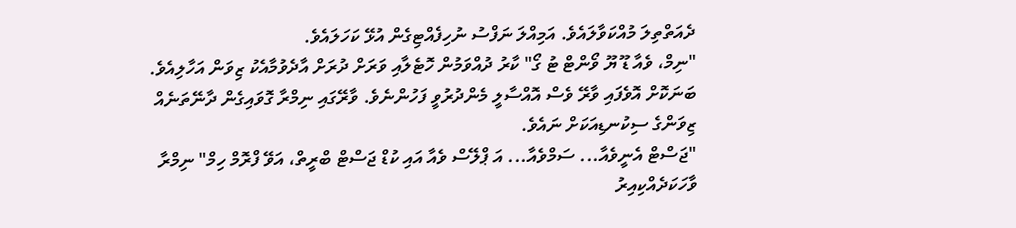ދެއަތްތިލަ މުއްކަވާލައެވެ. އަމިއްލަ ނަފްސު ނުހިފެއްޓިގެން އުޅޭ ކަހަލައެވެ.
"ނިމް، ވެއާ ޑޫ ޔޫ ވޯންޓް ޓު ގޯ" ކާރު ދުއްވަމުން ހޮޓެލާއި ވަރަށް ދުރަށް އާދެވުމާއެކު ޒިވަން އަހާލިއެވެ. ބަނަކޮށް އޮވެފައި ވާރޭ ވެސް އޮއްސާލީ މެންދުރުވީ ފަހުންނެވެ. ވާރޭގައި ނިމްރާ ގޮވައިގެން ދާނޭތަނެއް ޒިވަންގެ ސިކުނޑިއަކަށް ނައެވެ.
"ޖަސްޓް އެނީވެއާ... ސަމްވެއާ... އަ ޕްލޭސް ވެއާ އައި ކުޑް ޖަސްޓް ބްރީތް، އަވޭ ފްރޮމް ހިމް" ނިމްރާ ވާހަކަދެއްކިއިރު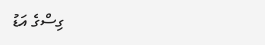ގިސްގެ އަޑު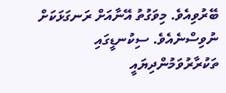ބޭރުވިއެވެ. މިވަގުތު އޭނާއަށް ރަނގަޅަކަށް ނުވިސްނެއެވެ. ސިކުނޑީގައި ތަކުރާރުވަމުންދިޔައީ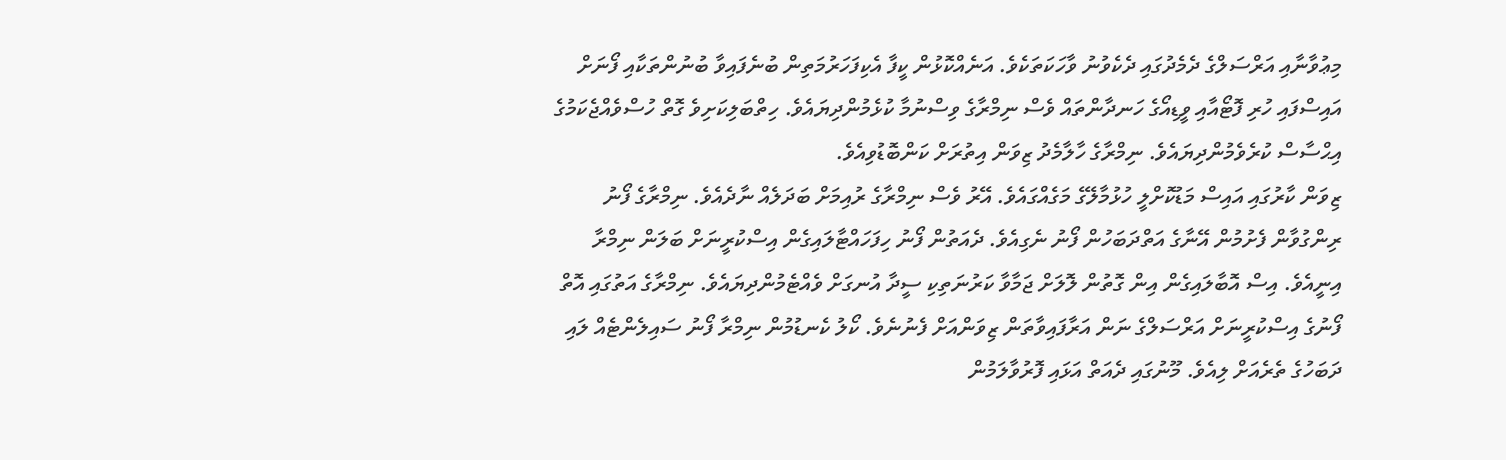މިޢުވާނާއި އަރްސަލްގެ ދެމެދުގައި ދެކެވުނު ވާހަކަތަކެވެ. އަނެއްކޮޅުން ކީފާ އެކިފަހަރުމަތިން ބުނެފައިވާ ބުނުންތަކާއި ފޯނަށް އައިސްފައި ހުރި ފޮޓޯއާއި ވީޑިއޯގެ ހަނދާންތައް ވެސް ނިމްރާގެ ވިސްނުމާ ކުޅެމުންދިޔައެވެ. ހިތްބަލިކަށިވެ ގޮތް ހުސްވެއްޖެކަމުގެ އިޙްސާސް ކުރެވެމުންދިޔައެވެ. ނިމްރާގެ ހާލާމެދު ޒިވަން އިތުރަށް ކަންބޮޑުވިއެވެ.
ޒިވަން ކާރުގައި އައިސް މަޑުކޮށްލީ ހުޅުމާލޭގެ މަގެއްގައެވެ. އޭރު ވެސް ނިމްރާގެ ރުއިމަށް ބަދަލެއް ނާދެއެވެ. ނިމްރާގެ ފޯނު ރިންގުވާން ފެށުމުން އޭނާގެ އަތްދަބަހުން ފޯނު ނެގިއެވެ. ދެއަތުން ފޯނު ހިފަހައްޓާލައިގެން އިސްކުރީނަށް ބަލަން ނިމްރާ އިނީއެވެ. އިސް އޮބާލައިގެން އިން ގޮތުން ލޮލަށް ޖަމާވާ ކަރުނަތިކި ސީދާ އުނގަށް ވެއްޓެމުންދިޔައެވެ. ނިމްރާގެ އަތުގައި އޮތް ފޯނުގެ އިސްކުރީނަށް އަރްސަލްގެ ނަން އަރާފައިވާތަން ޒިވަންއަށް ފެނުނެވެ. ކޯލު ކެނޑުމުން ނިމްރާ ފޯނު ސައިލެންޓެއް ލައި ދަބަހުގެ ތެރެއަށް ލިއެވެ. މޫނުގައި ދެއަތް އަޅައި ފޮރުވާލަމުން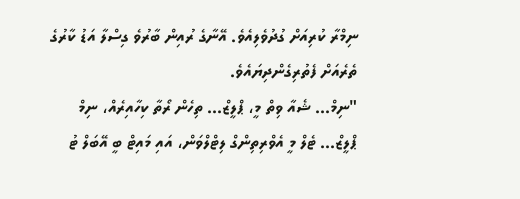ނިމްރާ ކުރިއަށް ގުދުވެލިއެވެ. އޭނާގެ ރުއިން ބާރުވެ ގިސްލާ އަޑު ކާރުގެ ތެރެއަށް ފެތުރިގެންދިޔައެވެ.
"ނިމް... ޝެއާ ވިތް މީ، ޕްލީޒް... ތިހެން ރޯތާ ކިހާއިރެއް، ނިމް ޕްލީޒް... ޓެލް މީ އެވްރިތިންގް ލިޓްލްވަން، އައި މައިޓް ބީ އޭބަލް ޓު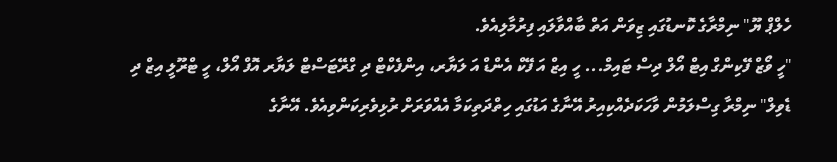ހެލްޕް ޔޫ" ނިމްރާގެ ކޮނޑުގައި ޒިވަން އަތް ބާއްވާލައި ފިރުމާލިއެވެ.
"ހީ ވޯޒް ފޭކިންގް އިޓް އޯލް ދިސް ޓައިމް... ހީ އިޒް އަ ފޭކް އެންޑް އަ ލަޔާރ، އިންފެކްޓް ދި ގްރޭޓަސްޓް ލަޔާރ އޮފް އޯލް، ހީ ޓްރޫލީ އިޒް ދި ޑެވިލް" ނިމްރާ ގިސްލަމުން ވާހަކަދެއްކިއިރު އޭނާގެ އަޑުގައި ހިތްދަތިކަމާ އެއްވަރަށް ރުޅިވެރިކަންވިއެވެ. އޭނާގެ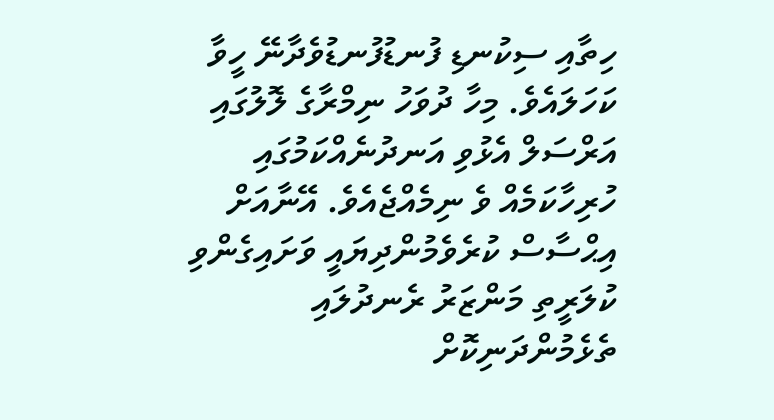ހިތާއި ސިކުނޑި ފުނޑުފުނޑުވެދާނޭ ހީވާ ކަހަލައެވެ. މިހާ ދުވަހު ނިމްރާގެ ލޮލުގައި އަރްސަލް އެޅުވި އަނދުނެއްކަމުގައި ހުރިހާކަމެއް ވެ ނިމެއްޖެއެވެ. އޭނާއަށް އިޙްސާސް ކުރެވެމުންދިޔައީ ވަށައިގެންވި ކުލަރީތި މަންޒަރު ރެނދުލައި ތެޅެމުންދަނިކޮށް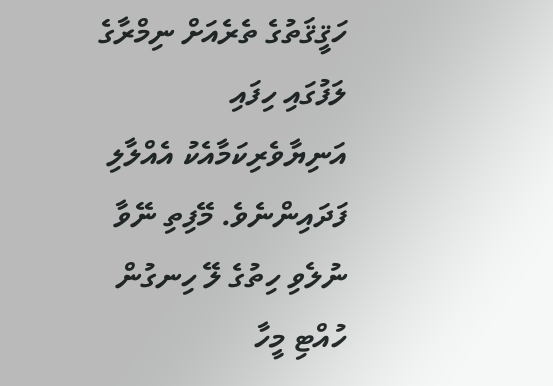ހަޤީޤަތުގެ ތެރެއަށް ނިމްރާގެ ލަފުގައި ހިފައި އަނިޔާވެރިކަމާއެކު އެއްލާލި ފަދައިންނެވެ. މޭފިތި ނޭވާ ނުލެވި ހިތުގެ ލޭ ހިނގުން ހުއްޓި މީހާ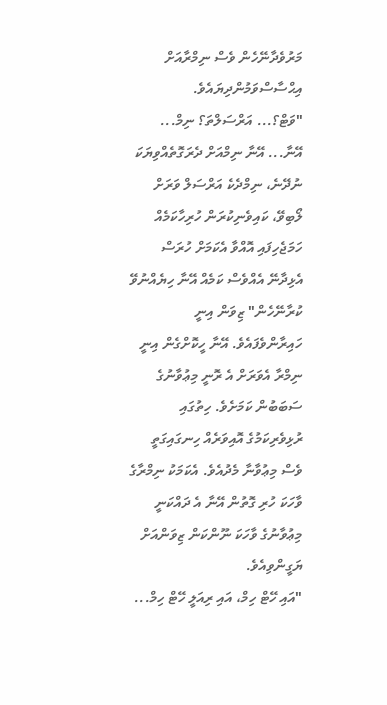މަރުވެދާނޭހެން ވެސް ނިމްރާއަށް އިޙްސާސްވަމުންދިޔައެވެ.
"ވަޓް؟... އަރްސަލްތަ؟ ނިމް... އޭނާ... އޭނާ ނިމްއަށް ދެރަގޮތެއްވިޔަކަ ނުދޭނެ، ނިމްދެކެ އަރްސަލް ވަރަށް ލޯބިވޭ، ކައިވެނިކުރަން ހުރިހާކަމެއް ހަމަޖެހިފައި އޮއްވާ އެކަމަށް ހުރަސް އެޅިދާނޭ އެއްވެސް ކަމެއް އޭނާ ހިޔެއްނުވޭ ކުރާނޭހެން" ޒިވަން އިނީ ހައިރާންވެފައެވެ. އޭނާ ހީކޮށްގެން އިނީ ނިމްރާ އެވަރަށް އެ ރޮނީ މިޢުވާނުގެ ސަބަބުން ކަމަށެވެ. ހިތުގައި ރުޅިވެރިކަމުގެ އޮއިވަރެއް ހިނގައިގަތީ ވެސް މިޢުވާނާ މެދުއެވެ. އެކަމަކު ނިމްރާގެ ވާހަކަ ހުރި ގޮތުން އޭނާ އެ ދައްކަނީ މިޢުވާނުގެ ވާހަކަ ނޫންކަން ޒިވަންއަށް ޔަގީންވިއެވެ.
"އައި ހޭޓް ހިމް، އައި ރިއަލީ ހޭޓް ހިމް...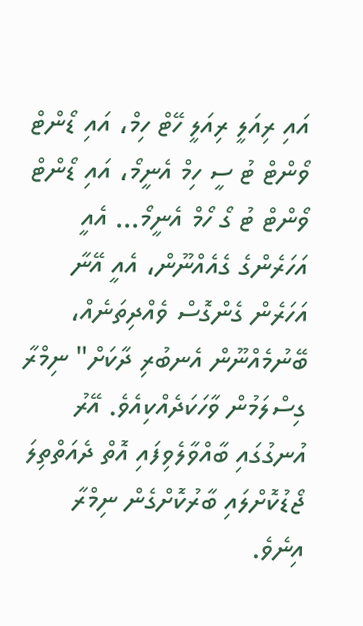އައި ރިއަލީ ރިއަލީ ހޭޓް ހިމް، އައި ޑޯންޓް ވޯންޓް ޓު ސީ ހިމް އެނީމޯ، އައި ޑޯންޓް ވޯންޓް ޓު ގޯ ހޯމް އެނީމޯ... އެއީ އަހަރެންގެ ގެއެއްނޫން، އެއީ އޭނާ އަހަރެން ގެންގޮސް ވެއްދިތަނެއް، ބޭނުމެއްނޫން އެނބުރި ދާކަށް" ނިމްރާ ގިސްލަމުން ވާހަކަދެއްކިއެވެ. އޭރު އުނގުގައި ބާއްވާލެވިފައި އޮތް ދެއަތްތިލަ ޖޯޑުކޮށްލައި ބާރުކޮށްގެން ނިމްރާ އިނެވެ.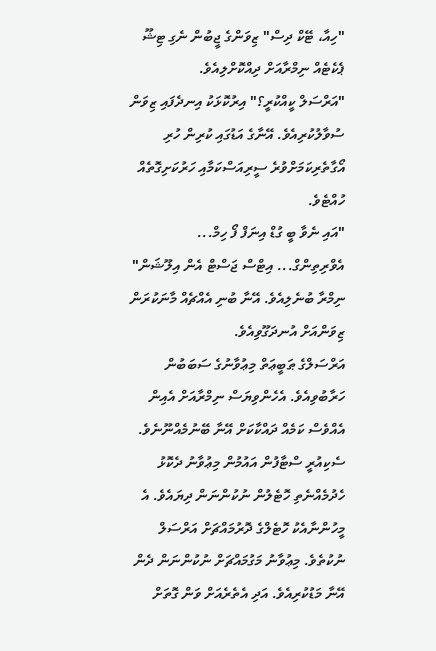"ހިއާ، ޓޭކް ދިސް" ޒިވަންގެ ޖީބުން ނެގި ޓިޝޫ ޕެކެޓެއް ނިމްރާއަށް ދިއްކޮށްލިއެވެ.
"އަރްސަލް ކީއްކުރީ؟" އިރުކޮޅަކު އިނދެފައި ޒިވަން ސުވާލުކުރިއެވެ. އޭނާގެ އަޑުގައި ކުރިން ހުރި އޯގާތެރިކަމަށްވުރެ ސީރިއަސްކަމާއި ހަރުކަށިގޮތެއް ހުއްޓެވެ.
"އައި ނެވާ ބީ ގުޑް އިނަފް ފޯ ހިމް... އެވްރިތިންގް... އިޓްސް ޖަސްޓް އެން އިލޫޝަން" ނިމްރާ ބުނެލިއެވެ. އޭނާ ބުނި އެއްޗެއް މާނަކުރަން ޒިވަންއަށް އުނދަގޫވިއެވެ.
އަރްސަލްގެ ޠަބީޢަތް މިޢުވާނުގެ ސަބަބުން ހަރާބުވިއެވެ. އެހެންވިޔަސް ނިމްރާއަށް އެއިން އެއްވެސް ކަމެއް ދައްކާކަށް އޭނާ ބޭނުމެއްނޫނެވެ. ސެކިއުރީ ސްޓާފުން އައުމުން މިޢުވާނު ދެކޮޅު ހެދުމެއްނެތި ހޮޓެލުން ނުކުންނަން ދިޔައެވެ. އެ މީހުންނާއެކު ހޮޓެލްގެ ދޮރުމައްޗަށް އަރްސަލް ނުކުތެވެ. މިޢުވާނު މަގުމައްޗަށް ނުކުންނަން ދެން އޭނާ މަޑުކުރިއެވެ. އަދި އެތެރެއަށް ވަން ގޮތަށް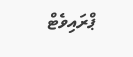ޕްރައިވެޓް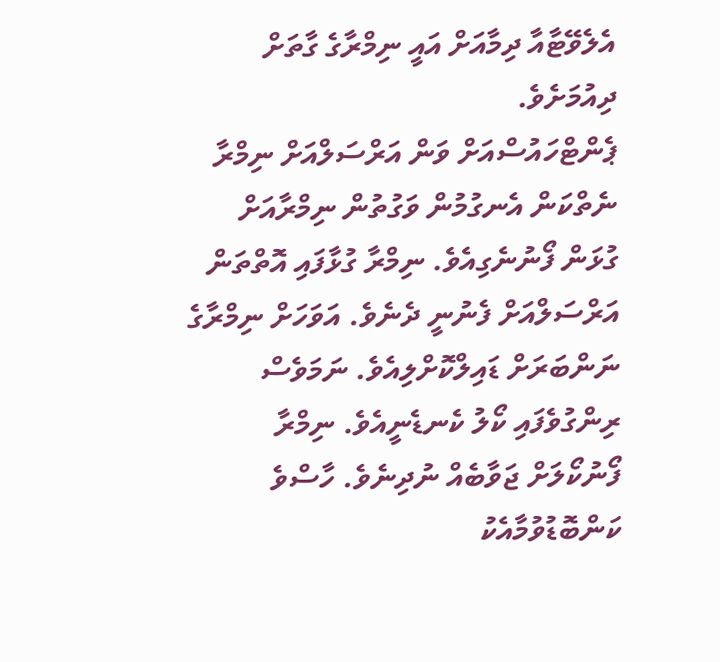އެލެވޭޓާއާ ދިމާއަށް އައީ ނިމްރާގެ ގާތަށް ދިއުމަށެވެ.
ޕެންޓްހައުސްއަށް ވަން އަރްސަލްއަށް ނިމްރާ ނެތްކަން އެނގުމުން ވަގުތުން ނިމްރާއަށް ގުޅަން ފޯނުނެގިއެވެ. ނިމްރާ ގުޅާފައި އޮތްތަން އަރްސަލްއަށް ފެނުނީ ދެނެވެ. އަވަހަށް ނިމްރާގެ ނަންބަރަށް ޑައިލްކޮށްލިއެވެ. ނަމަވެސް ރިންގުވެފައި ކޯލު ކެނޑެނީއެވެ. ނިމްރާ ފޯނުކޯލަށް ޖަވާބެއް ނުދިނެވެ. ހާސްވެ ކަންބޮޑުވުމާއެކު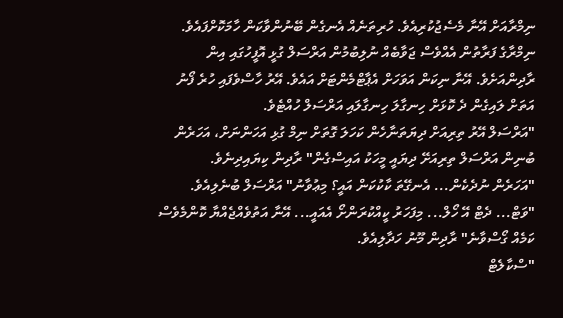ނިމްރާއަށް އޭނާ މެސެޖުކުރިއެވެ. ހުރިތަނެއް އެނގެން ބޭނުންވާކަން ހާމަކޮށްފައެވެ. ނިމްރާގެ ފަރާތުން އެއްވެސް ޖަވާބެއް ނުލިބުމުން އަރްސަލް ގުޅީ އޮފީހުގައި އިން ރާދިންއަށެވެ. އޭނާ ނިކަން އަވަހަށް އެޕާޓްމެންޓަށް އައެވެ. އޭރު ހާސްވެފައި ހުރެ ފޯނު އަތަށް ލައިގެން ދެ ކޮޅަށް ހިނގާލަ ހިނގާލައި އަރްސަލް ހުއްޓެވެ.
"އަރްސަލް އޭރު ތިރިއަށް ދިޔަތަނާހެން ކަހަލަ ގޮތަށް ނިމް ގުޅި އަހަންނަށް، އަހަރެން ބުނިން އަރްސަލް ތިރިއަށޭ ދިޔައީ މީހަކު އައިސްގެން" ރާދިން ކިޔައިދިނެވެ.
"އަހަރެން ނުދެކެން... އެނގޭތަ ކާކުކަން އައީ؟ މިޢުވާނު" އަރްސަލް ބުނެލިއެވެ.
"ވަޓް... ދެޓް އޭ ހޯލް... މިފަހަރު ކީއްކުރަންށޯ އެއައީ... އޭނާ އަތުވެއްޖެއްޔާ ކޮންމެވެސް ކަމެއް ގޯސްވާނެ" ރާދިން މޫނު ހަދާލިއެވެ.
"ސްކާލެޓް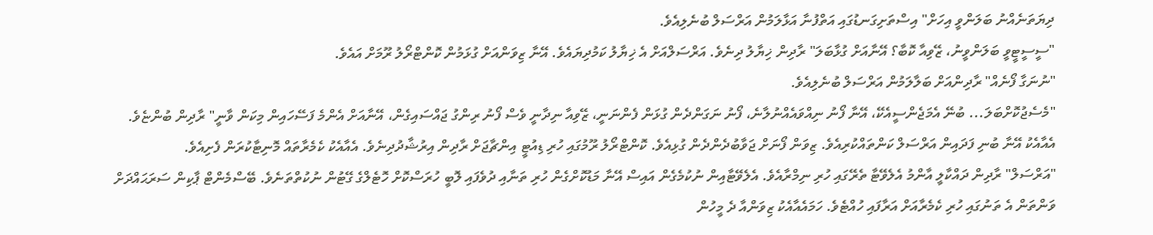ދިޔަތަނެއްނު ބަލަންވީ އިހަށް" އިސްތަށިގަނޑުގައި އަތްފުނާ އަޅާލަމުން އަރްސަލް ބުނެލިއެވެ.
"ސީސީޓީވީ ބަލަންވީނު، ޒޭވިއާ ކޮބާ؟ އޭނާއަށް ގުޅާބަލަ" ރާދިން ޚިޔާލު ދިނެވެ. އަރްސަލްއަށް އެ ޚިޔާލު ކަމުދިޔައެވެ. އޭނާ ޒިވަންއަށް ގުޅަމުން ކޮންޓްރޯލު ރޫމަށް އައެވެ.
"ނުނަގާ ފޯނެއް" ރާދިންއަށް ބަލާލަމުން އަރްސަލް ބުނެލިއެވެ.
"މެސެޖުކޮށްބަލަ... ބުނޭ އެމަޖެންސީއެކޭ، އޭނާ ފޯނު ނިއްވައެއްނުލާނެ، ފޯނު ނަގަންދެން ގުޅަން ފެންނަނީ، ޒޭވިއާ ނިދާނީ ވެސް ފޯނު ރިންގު ޖައްސައިގެން، އޭނާއަށް އެންމެ ފަސޭހައިން މިކަން ވާނީ" ރާދިން ބުންޏެވެ. އެއާއެކު އޭނާ ބުނި ފަދައިން އަރްސަލް ކަންތައްކުރިއެވެ. ޒިވަން ފޯނަށް ޖަވާބުދެންދެން ގުޅިއެވެ. ކޮންޓްރޯލު ރޫމުގައި ހުރި ޑިއުޓީ އިންޗާޖަށް ރާދިން އިރުޝާދުދިނެވެ. އެއާއެކު ކެމެރާތައް މޮނިޓާކުރަން ފެށިއެވެ.
"އަރްސަލް" ރާދިން ދައްކާލީ އާންމު އެލެވޭޓާ ތެރޭގައި ހުރި ނިމްރާއެވެ. އެލެވޭޓާއިން ނުކުމެގެން އައިސް އޭނާ މަޑުކޮށްގެން ހުރި ތަނާއި ދުވެފައި ލޮބީ ހުރަސްކޮށް ހޮޓެލްގެ ގޭޓުން ނުކުތްތަނެވެ. ބޭސްމެންޓް ޕާކިން ސަރަޙައްދަށް ވަންތަން އެ ތަނުގައި ހުރި ކެމެރާއަށް އަރާފައި ހުއްޓެވެ. ހަމައެއާއެކު ޒިވަންއާ ދެ މީހުން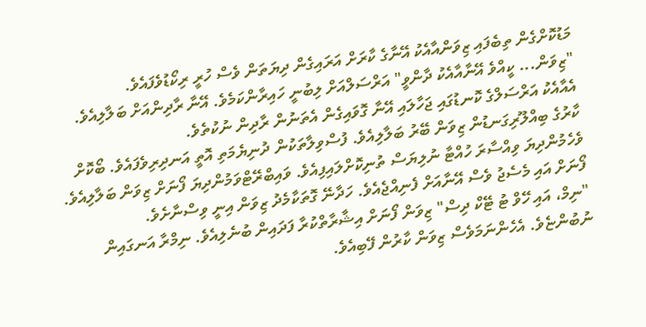މަޑުކޮށްގެން ތިބެފައި ޒިވަންއާއެކު އޭނާގެ ކާރަށް އަރައިގެން ދިޔަތަން ވެސް ހުރީ ރިކޯޑުވެފައެވެ.
"ޒިވަން... ކީއްވެ އޭނާއާއެކު ދާންވީ" އަރްސަލްއަށް ލިބުނީ ހައިރާންކަމެވެ. އޭނާ ރާދިންއަށް ބަލާލިއެވެ. އެއާއެކު އަރްސަލްގެ ކޮނޑުގައި ޖަހާލައި އޭނާ ގޮވައިގެން އެތަނުން ރާދިން ނުކުތެވެ.
ކާރުގެ ބިއްލޫރިގަނޑުން ޒިވަން ބޭރު ބަލާލިއެވެ. ފުސްވިލާތަކުން ދުނިޔެމަތި އޮތީ އަނދިރިވެފައެވެ. ބޯކޮށް ވެހެމުންދިޔަ ވިއްސާރަ ހުއްޓާ ނުލިޔަސް ތުނިކޮށްލައިފިއެވެ. ވައިބްރޭޓްވަމުންދިޔަ ފޯނަށް ޒިވަން ބަލާލިއެވެ. ފޯނަށް އައި މެސެޖު ވެސް އޭނާއަށް ފެނިއްޖެއެވެ. ހަދާނޭ ގޮތަކާމެދު ޒިވަން އިނީ ވިސްނާށެވެ.
"ނިމް، އައި ހޭވް ޓު ޓޭކް ދިސް" ޒިވަން ފޯނަށް އިޝާރާތްކުރާ ފަދައިން ބުނެލިއެވެ. ނިމްރާ އަނގައިން ނުބުންޏެވެ. އެހެންނަމަވެސް ޒިވަން ކާރުން ފޭބިއެވެ.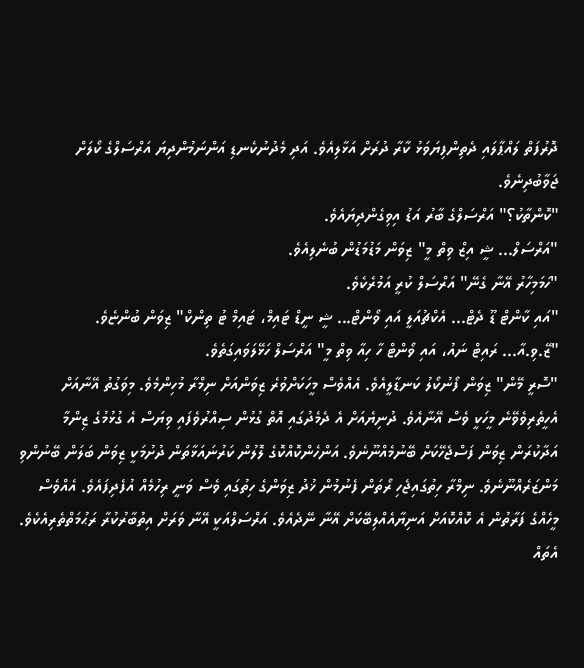ދޮރުފަތް ލައްޕާލައި ދެތިންފިޔަވަޅު ކާރާ ދުރަށް އަޅާލިއެވެ. އަދި މެދުނުކެނޑި އަންނަމުންދިޔަ އަރްސަލްގެ ކޯލަށް ޖަވާބުދިނެވެ.
"ކޮންތާކު؟" އަރްސަލްގެ ބާރު އަޑު އިވިގެންދިޔައެވެ.
"އަރްސަލް... ޝީ އިޒް ވިތް މީ" ޒިވަން މަޑުމަޑުން ބުނެލިއެވެ.
"ހަމަމިހާރު އޭނާ ގެނޭ" އަރްސަލް ކުރީ އަމުރެކެވެ.
"އައި ކާންޓް ޑޫ ދެޓް... އެކްޗުއަލީ އައި ވޯންޓް... ޝީ ނީޑް ޓައިމް، ޓައިމް ޓު ތިންކް" ޒިވަން ބުންޏެވެ.
"ޒޭ.ވި.އާ... ރައިޓް ނައު، އައި ވޯންޓް ހާ ހިއާ ވިތް މީ" އަރްސަލް ހަޅޭލަވައިގަތެވެ.
"ސޮރީ މޭން" ޒިވަން ފޯނުކޯލު ކަނޑާލީއެވެ. އެއްވެސް މީހަކަށްވުރެ ޒިވަންއަށް ނިމްރާ މުހިންމެވެ. މިވަގުތު އޭނާއަށް އެހީތެރިވެވޭނެ މީހަކީ ވެސް އޭނާއެވެ. ދުނިޔެއަށް އެ ދެމެދުގައި އޮތް ގުޅުން ސިއްރުވެފައި ވިޔަސް އެ ގުޅުމުގެ ޒިންމާ އަދާކުރަން ޒިވަން ފަސްޖެހޭކަށް ބޭނުމެއްނޫނެވެ. އަންހެންކޮއްކޮގެ ލޮލުން ކަރުނައަޅާތަން ދުށުމަކީ ޒިވަން ބަލަން ބޭނުންވި މަންޒަރެއްނޫނެވެ. ނިމްރާ ހިތުގައިޖެހި ރޯތަން ފެނުމުން ޚުދު ޒިވަންގެ ހިތުގައި ވެސް ވަނީ ރިހުމެއް އުފެދިފައެވެ. އެއްވެސް މީހެއްގެ ފަރާތުން އެ ކޮއްކޮއަށް އަނިޔާއެއްލިބޭކަށް އޭނާ ނޭދެއެވެ. އަރްސަލްއަކީ އޭނާ ވަރަށް އިތުބާރުކުރާ ރަޙުމަތްތެރިއެކެވެ. އެތައް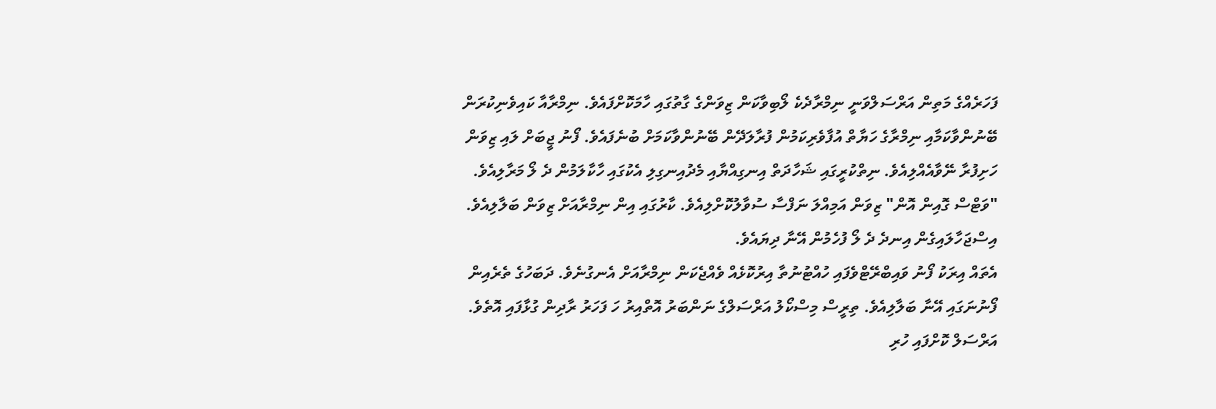ފަހަރެއްގެ މަތިން އަރްސަލްވަނީ ނިމްރާދެކެ ލޯބިވާކަން ޒިވަންގެ ގާތުގައި ހާމަކޮށްފައެވެ. ނިމްރާއާ ކައިވެނިކުރަން ބޭނުންވާކަމާއި ނިމްރާގެ ހަޔާތް އުފާވެރިކަމުން ފުރާލަދޭން ބޭނުންވާކަމަށް ބުނެފައެވެ. ފޯނު ޖީބަށް ލައި ޒިވަން ހަށިފުރާ ނޭވާއެއްލިއެވެ. ނިތްކުރީގައި ޝަހާދަތް އިނގިއްޔާއި މެދުއިނގިލި އެކުގައި ހާކާލަމުން ދެ ލޯ މަރާލިއެވެ.
"ވަޓްސް ގޮއިން އޮން" ޒިވަން އަމިއްލަ ނަފްސާ ސުވާލުކޮށްލިއެވެ. ކާރުގައި އިން ނިމްރާއަށް ޒިވަން ބަލާލިއެވެ. އިސްޖަހާލައިގެން އިނދެ ދެ ލޯ ފުހެމުން އޭނާ ދިޔައެވެ.
އެތައް އިރަކު ފޯނު ވައިބްރޭޓްވެފައި ހުއްޓުނުތާ އިރުކޮޅެއް ވެއްޖެކަން ނިމްރާއަށް އެނގުނެވެ. ދަބަހުގެ ތެރެއިން ފޯނުނަގައި އޭނާ ބަލާލިއެވެ. ތިރީސް މިސްކޯލު އަރްސަލްގެ ނަންބަރު އޮތްއިރު ހަ ފަހަރު ރާދިން ގުޅާފައި އޮތެވެ. އަރްސަލް ކޮށްފައި ހުރި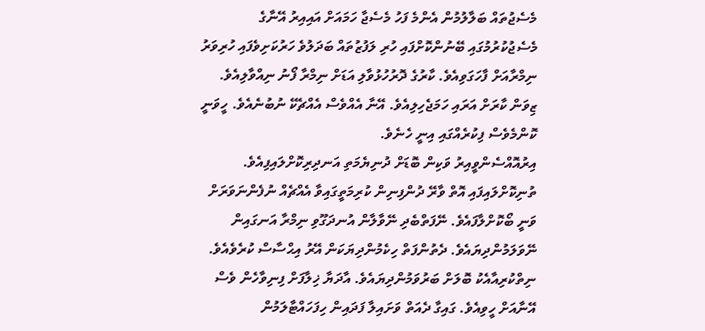މެސެޖުތައް ބަލާލުމުން އެންމެ ފަހު މެސެޖާ ހަމައަށް އައިއިރު އޭނާގެ މެސެޖުކުރުމުގައި ބޭނުންކޮށްފައި ހުރި ލަފުޒުތައް ބަދަލުވެ ހަރުކަށިވެފައި ހުރިވަރު ނިމްރާއަށް ފާހަގަވިއެވެ. ކާރުގެ ދޮރުހުޅުވާލި އަޑަށް ނިމްރާ ފޯނު ނިއްވާލިއެވެ. ޒިވަން ކާރަށް އަރައި ހަމަޖެހިލިއެވެ. އޭނާ އެއްވެސް އެއްޗެކޭ ނުބުނެއެވެ. ހީވަނީ ކޮންމެވެސް ފިކުރެއްގައި އިނީ ހެނެވެ.
އިރުއޮއްސެންވީއިރު ވަކިން ބޮޑަށް ދުނިޔެމަތި އަނދިރިކޮށްލައިފިއެވެ. ތުނިކޮށްލައިފައި އޮތް ވާރޭ ދުންފިނިން ކުރިމަތީގައިވާ އެއްޗެއް ނުފެންނަވަރަށް ވަނީ ބޯކޮށްލާފައެވެ. ނޭފަތްބެދި ނޭވާލާން އުނދަގޫވި ނިމްރާ އަނގައިން ނޭވަލަމުންދިޔައެވެ. ދެތުންފަތް ހިކެމުންދިޔަކަން އޭރު އިޙްސާސް ކުރެވެއެވެ. ނިތްކުރިއާއެކު ބޮލަށް ބަރުވަމުންދިޔައެވެ. އާދަޔާ ޚިލާފަށް ފިނިވާހެން ވެސް އޭނާއަށް ހީވިއެވެ. ގައިގާ ދެއަތް ވަށައިލާ ފަދައިން ހިފަހައްޓާލަމުން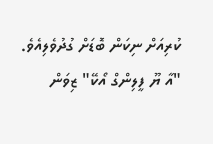ކުރިއަށް ނިކަން ބޮޑަށް ގުދުވެލިއެވެ.
"އާ ޔޫ ފީލިންގް އޯކޭ" ޒިވަން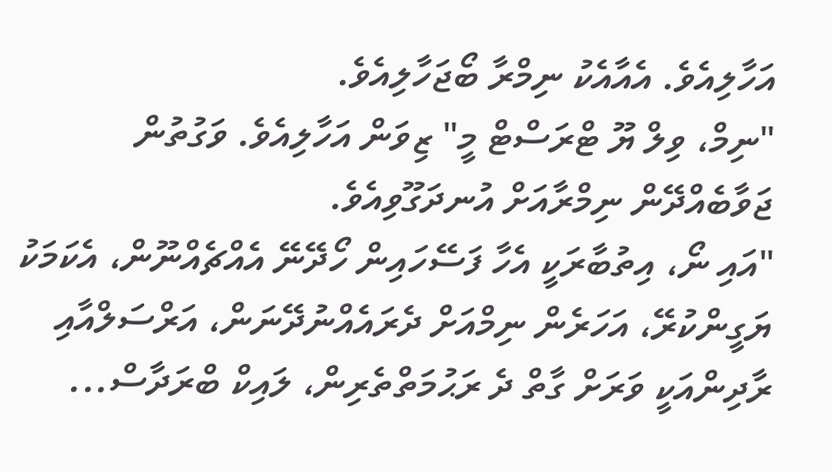އަހާލިއެވެ. އެއާއެކު ނިމްރާ ބޯޖަހާލިއެވެ.
"ނިމް، ވިލް ޔޫ ޓްރަސްޓް މީ" ޒިވަން އަހާލިއެވެ. ވަގުތުން ޖަވާބެއްދޭން ނިމްރާއަށް އުނދަގޫވިއެވެ.
"އައި ނޯ، އިތުބާރަކީ އެހާ ފަސޭހައިން ހޯދޭނޭ އެއްޗެއްނޫން، އެކަމަކު ޔަގީންކުރޭ، އަހަރެން ނިމްއަށް ދެރައެއްނުދޭނަން، އަރްސަލްއާއި ރާދިންއަކީ ވަރަށް ގާތް ދެ ރަޙުމަތްތެރިން، ލައިކް ބްރަދާސް...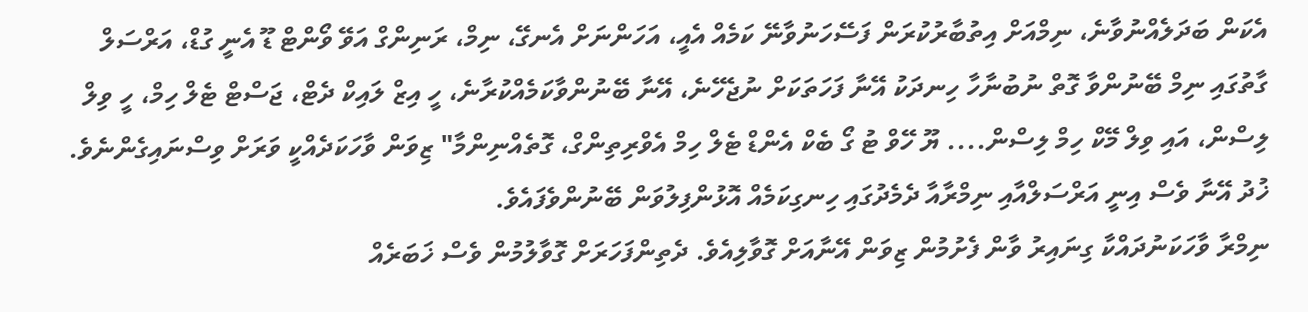އެކަން ބަދަލެއްނުވާނެ، ނިމްއަށް އިތުބާރުކުރަން ފަސޭހަނުވާނޭ ކަމެއް އެއީ، އަހަންނަށް އެނގޭ، ނިމް، ރަނިންގް އަވޭ ވޯންޓް ޑޫ އެނީ ގުޑް، އަރްސަލް ގާތުގައި ނިމް ބޭނުންވާ ގޮތް ނުބުނާހާ ހިނދަކު އޭނާ ފަހަތަކަށް ނުޖެހޭނެ، އޭނާ ބޭނުންވާކަމެއްކުރާނެ، ހީ އިޒް ލައިކް ދެޓް، ޖަސްޓް ޓެލް ހިމް، ހީ ވިލް ލިސްން، އައި ވިލް މޭކް ހިމް ލިސްން.... ޔޫ ހޭވް ޓު ގޯ ބެކް އެންޑް ޓެލް ހިމް އެވްރިތިންގް، ގޮތެއްނިންމާ" ޒިވަން ވާހަކަދެއްކީ ވަރަށް ވިސްނައިގެންނެވެ. ޚުދު އޭނާ ވެސް އިނީ އަރްސަލްއާއި ނިމްރާއާ ދެމެދުގައި ހިނގިކަމެއް އޮޅުންފިލުވަން ބޭނުންވެފައެވެ.
ނިމްރާ ވާހަކަނުދައްކާ ގިނައިރު ވާން ފެށުމުން ޒިވަން އޭނާއަށް ގޮވާލިއެވެ. ދެތިންފަހަރަށް ގޮވާލުމުން ވެސް ޚަބަރެއް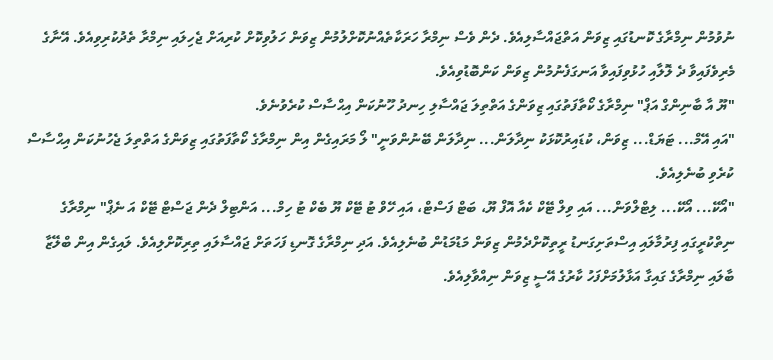ނުވުމުން ނިމްރާގެ ކޮނޑުގައި ޒިވަން އަތްޖައްސާލިއެވެ. ދެން ވެސް ނިމްރާ ހަރަކާތެއްނުކޮށްލުމުން ޒިވަން ހަލުވިކޮށް ކުރިއަށް ޖެހިލައި ނިމްރާ ތެދުކުރިވިއެވެ. އޭނާގެ މެރިވެފައިވާ ދެ ލޮލާއި ހުޅުވިފައިވާ އަނގަފެނުމުން ޒިވަން ކަންބޮޑުވިއެވެ.
"ޔޫ އާ ބާނިންގް އަޕް" ނިމްރާގެ ކޯތާފަތުގައި ޒިވަންގެ އަތްތިލަ ޖައްސާލި ހިނދު ހޫނުކަން އިޙްސާސް ކުރެވުނެވެ.
"އައި އޭމް... ޓަޔަޑް... ޒިވަން، ކުޑައިރުކޮޅަކު ނިދާލަން... ނިދާލަން ބޭނުންވަނީ" ލޯ މަރައިގެން އިން ނިމްރާގެ ކޯތާފަތުގައި ޒިވަންގެ އަތްތިލަ ޖެހުނުކަން އިޙްސާސް ކުރެވި ބުނެލިއެވެ.
"އޯކޭ... އޯކޭ... ލިޓްލްވަން... އައި ވިލް ޓޭކް ކެއާ އޮފް ޔޫ، ބަޓް ފަސްޓް، އައި ހޭވް ޓު ޓޭކް ޔޫ ބެކް ޓު ހިމް... އަންޓިލް ދެން ޖަސްޓް ޓޭކް އަ ނެޕް" ނިމްރާގެ ނިތްކުރީގައި ފިރުމާލައި އިސްތަށިގަނޑު ރީތިކޮށްދެމުން ޒިވަން މަޑުމަޑުން ބުނެލިއެވެ. އަދި ނިމްރާގެ ގޮނޑި ފަހަތަށް ޖައްސާލައި ތިރިކޮށްލިއެވެ. ލައިގެން އިން ބްލޭޒާ ބާލައި ނިމްރާގެ ގައިގާ އަޅާލުމަށްފަހު ކާރުގެ އޭސީ ޒިވަން ނިއްވާލިއެވެ.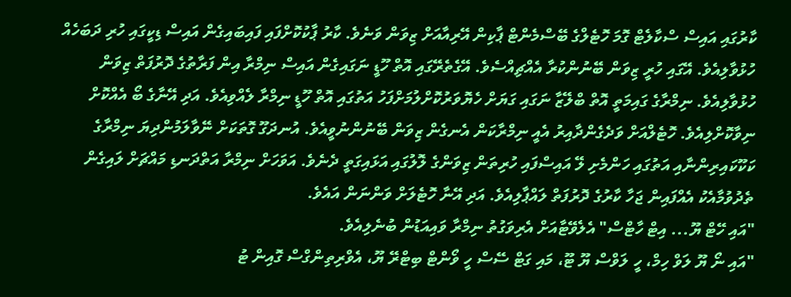ކާރުގައި އައިސް ސްކާލެޓް ގޮމަ ހޮޓެލްގެ ބޭސްމެންޓް ޕާކިން އޭރިއާއަށް ޒިވަން ވަނެވެ. ކާރު ޕާކުކޮށްފައި ފައިބައިގެން އައިސް ޑިކީގައި ހުރި ދަބަހެއް ހުޅުވާލިއެވެ. އޭގައި ހުރީ ޒިވަން ބޭނުންކުރާ އެއްޗިއްސެވެ. އޭގެތެރޭގައި އޮތް ހޫޑީ ނަގައިގެން އައިސް ނިމްރާ އިން ފަރާތުގެ ދޮރުފަތް ޒިވަން ހުޅުވާލިއެވެ. ނިމްރާގެ ގައިމަތީ އޮތް ބްލޭޒާ ނަގައި ގަޔަށް ހެޔޮވަރުކޮށްލުމަށްފަހު އަތުގައި އޮތް ހޫޑީ ނިމްރާ ލެއްވިއެވެ. އަދި އޭނާގެ ބޯ އެއްކޮށް ނިވާކޮށްލިއެވެ. ހޮޓެލްއަށް ވަދެގެންދާއިރު އެއީ ނިމްރާކަން އެނގެން ޒިވަން ބޭނުންނުވީއެވެ. އުނދަގޫ ގޮތަކަށް ނޭވާލަމުންދިޔަ ނިމްރާގެ ކަކޫކައިރިންނާއި އަތުގައި ހަންމެށި ލޭ އައިސްފައި ހުރިތަން ޒިވަންގެ ލޮލުގައި އަޅައިގަތީ ދެނެވެ. އަވަހަށް ނިމްރާ އަތްދަނޑި މައްޗަށް ލައިގެން ތެދުވުމާއެކު އެއްފައިން ޖަހާ ކާރުގެ ދޮރުފަތް ލައްޕާލިއެވެ. އަދި އޭނާ ހޮޓެލަށް ވަންނަން އައެވެ.
"އައި ހޭޓް ޔޫ... އިޓް ހާޓްސް" އެލެވޭޓާއަށް އެރިވަގުތު ނިމްރާ ވައިއަޑުން ބުނެލިއެވެ.
"އައި ނޯ ޔޫ ލަވް ހިމް، ހީ ލަވްސް ޔޫ ޓޫ، މައި ގަޓް ސޭސް ހީ ވޯންޓް ބިޓްރޭ ޔޫ، އެވްރިތިންގްސް ގޮއިން ޓު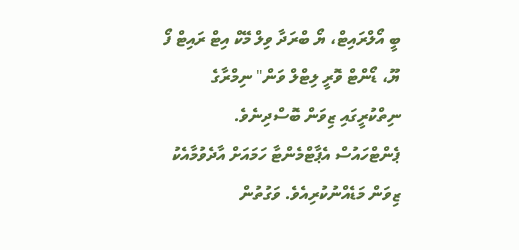ބީ އޯލްރައިޓް، ޔޯ ބްރަދާ ވިލް މޭކް އިޓް ރައިޓް ފޯ ޔޫ، ޑޯންޓް ވޮރީ ލިޓްލް ވަން" ނިމްރާގެ ނިތްކުރީގައި ޒިވަން ބޮސްދިނެވެ.
ޕެންޓްހައުސް އެޕާޓްމެންޓާ ހަމައަށް އާދެވުމާއެކު ޒިވަން މަޑެއްނުކުރިއެވެ. ވަގުތުން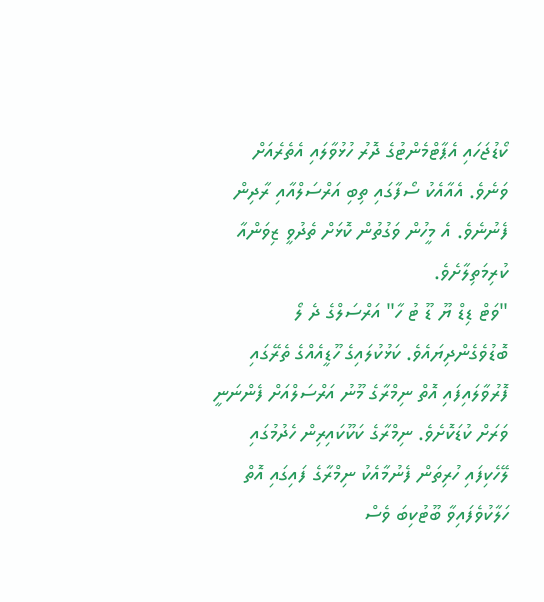ކޯޑުޖަހައި އެޕާޓްމެންޓުގެ ދޮރު ހުޅުވާލައި އެތެރެއަށް ވަނެވެ. އެއާއެކު ސޯފާގައި ތިބި އަރްސަލްއާއި ރާދިން ފެނުނެވެ. އެ މީހުން ވަގުތުން ކޮޅަށް ތެދުވީ ޒިވަންއާ ކުރިމަތިލާށެވެ.
"ވަޓް ޑިޑް ޔޫ ޑޫ ޓު ހާ" އަރްސަލްގެ ދެ ލޯ ބޮޑުވެގެންދިޔައެވެ. ކަޅުކުލައިގެ ހޫޑީއެއްގެ ތެރޭގައި ފޮރުވާލައިފައި އޮތް ނިމްރާގެ މޫނު އަރްސަލްއަށް ފެންނަނީ ވަރަށް ކުޑަކޮށެވެ. ނިމްރާގެ ކަކޫކައިރިން ހެދުމުގައި ލޭހެކިފައި ހުރިތަން ފެނުމާއެކު ނިމްރާގެ ފައިގައި އޮތް ހަލާކުވެފައިވާ ބޫޓުކިބަ ވެސް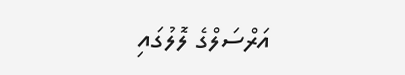އަރްސަލްގެ ލޮލުގައި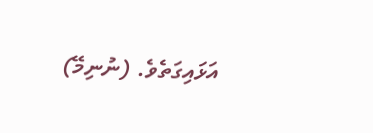އަޅައިގަތެވެ. (ނުނިމޭ)